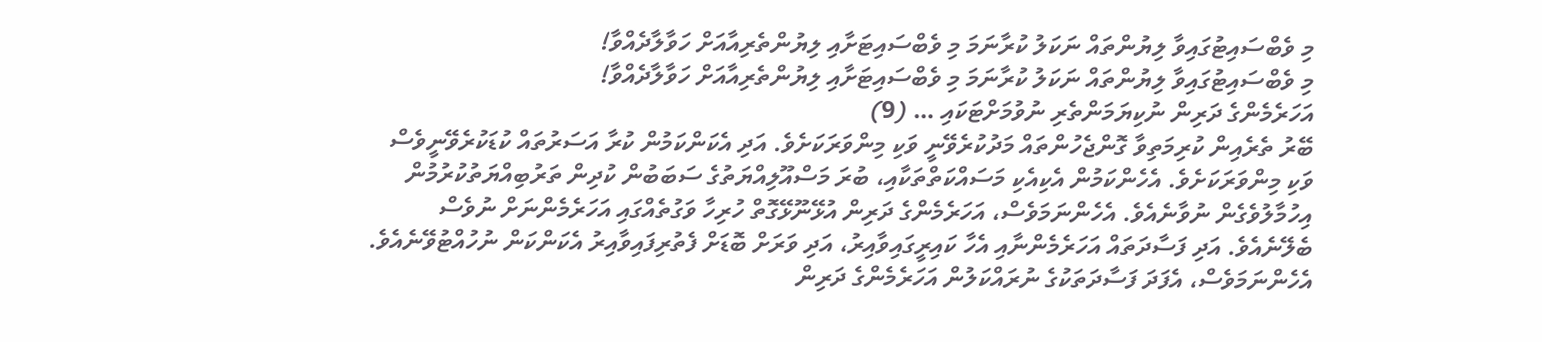މި ވެބްސައިޓުގައިވާ ލިޔުންތައް ނަކަލު ކުރާނަމަ މި ވެބްސައިޓަށާއި ލިޔުންތެރިއާއަށް ހަވާލާދެއްވާ!
މި ވެބްސައިޓުގައިވާ ލިޔުންތައް ނަކަލު ކުރާނަމަ މި ވެބްސައިޓަށާއި ލިޔުންތެރިއާއަށް ހަވާލާދެއްވާ!
އަހަރެމެންގެ ދަރިން ނުކިޔަމަންތެރި ނުވުމަށްޓަކައި … (9)
ބޭރު ތެރެއިން ކުރިމަތިވާ ގޮންޖެހުންތައް މަދުކުރެވޭނީ ވަކި މިންވަރަކަށެވެ. އަދި އެކަންކަމުން ކުރާ އަސަރުތައް ކުޑަކުރެވޭނީވެސް ވަކި މިންވަރަކަށެވެ. އެހެންކަމުން އެކިއެކި މަސައްކަތްތަކާއި، ބުރަ މަސްއޫލިއްޔަތުގެ ސަބަބުން ކުދިން ތަރުބިއްޔަތުކުރުމުން އިހުމާލުވެގެން ނުވާނެއެވެ. އެހެންނަމަވެސް، އަހަރެމެންގެ ދަރިން އުޅޭނޫޅޭގޮތް ހުރިހާ ވަގުތެއްގައި އަހަރެމެންނަށް ނުވެސް ބެލޭނެއެވެ. އަދި ފަސާދަތައް އަހަރެމެންނާއި އެހާ ކައިރީގައިވާއިރު، އަދި ވަރަށް ބޮޑަށް ފެތުރިފައިވާއިރު އެކަންކަން ނުހުއްޓުވޭނެއެވެ. އެހެންނަމަވެސް، އެފަދަ ފަސާދަތަކުގެ ނުރައްކަލުން އަހަރެމެންގެ ދަރިން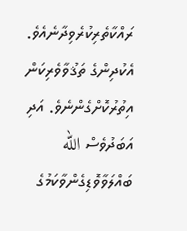ރައްކާތެރިކުރެވިދާނެއެވެ. އެކުދިންގެ ތަޤުވާވެރިކަން އިތުރުކޮށްގެންނެވެ. އަދި އަބަދުވެސް الله ބައްލަވާވޮޑިގެންވާކަމުގެ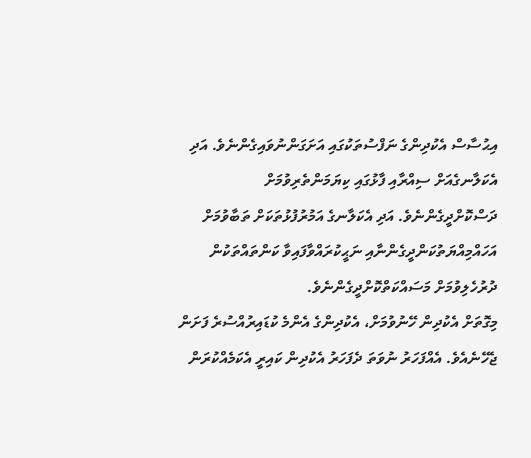އިޙުސާސް އެކުދިންގެ ނަފްސުތަކުގައި އަށަގަންނުވައިގެންނެވެ. އަދި އެކަލާނގެއަށް ސިއްރާއި ފާޅުގައި ކިޔަމަންތެރިވުމަށް ދަސްކޮށްދީގެންނެވެ. އަދި އެކަލާނގެ އަމުރުފުޅުތަކަށް ތަބާވުމަށް އަހައްމިއްޔަތުކަންދީގެންނާއި ނަޙީކުރައްވާފައިވާ ކަންތައްތަކުން ދުރުހެލިވުމަށް މަސައްކަތްކޮށްދީގެންނެވެ.
މިގޮތަށް އެކުދިން ހޭނުވުމަށް، އެކުދިންގެ އެންމެ ކުޑައިރުއްސުރެ ފަށަން ޖެހޭނެއެވެ. އެއްފަހަރު ނުވަތަ ދެފަހަރު އެކުދިން ކައިރީ އެކަމެއްކުރަން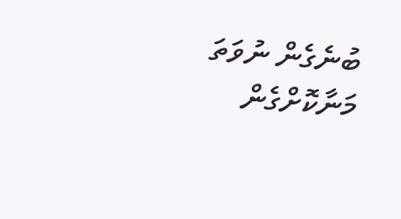ބުނެގެން ނުވަތަ މަނާކޮށްގެން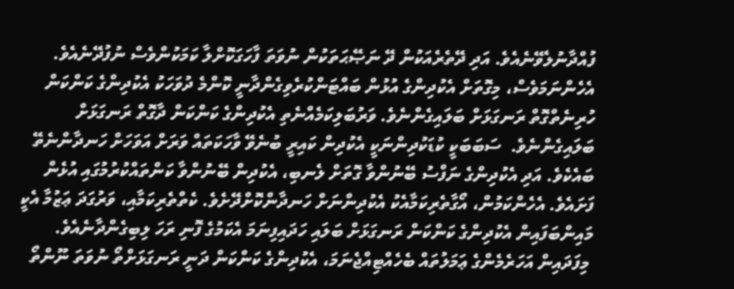ފުއްދާނުލެވޭނެއެވެ. އަދި ދޭތެރެއަކުން ދޭ ނަޞޭޙަތަކުން ނުވަތަ ފާހަގަކޮށްލާ ކަމަކުންވެސް ނުފުދޭނެއެވެ. އެހެންނަމަވެސް، މިގޮތަށް އެކުދިންގެ އުޅުން ބައްޓަންކުރެވިގެންދާނީ ކޮންމެ ދުވަހަކު އެކުދިންގެ ކަންކަން ހުރިނެތްގޮތް ރަނގަޅަށް ބަލައިގެންނެވެ. ވަރުބަލިކަމެއްނެތި އެކުދިންގެ ކަންކަން ދާގޮތް ރަނގަޅަށް ބަލައިގެންނެވެ.  ސަބަބަކީ ކުޑަކުދިންނަކީ އެކުދިން ކައިރީ ބުނެވޭ ވާހަކަތައް ވަރަށް އަވަހަށް ހަނދާންނެތޭ ބައެކެވެ. އަދި އެކުދިންގެ ނަފްސު ބޭނުންވާ ގޮތަށް ލެނބި، އެކުދިން ބޭނުންވާ ކަންތައްކުރުމުގައި އުޅެން ފަށައެވެ. އެހެންކަމުން، އޯގާތެރިކަމާއެކު އެކުދިންނަށް ހަނދާންކޮށްދޭށެވެ. ކެތްތެރިކަމާއި، ވަރުގަދަ ޢަޒުމާ އެކީ މައިންބަފައިން އެކުދިންގެ ކަންކަން ރަނގަޅަށް ބަލައި ހަދައިފިނަމަ އެކަމުގެ ފޮނި ރަހަ ލިބިގެންދާނެއެވެ.
 މިފަދައިން އަހަރެމެންގެ ޢަމަލުތައް ބެހެއްޓިއްޖެނަމަ، އެކުދިންގެ ކަންކަން ދަނީ ރަނގަޅަށްތޯ ނުވަތަ ނޫންތޯ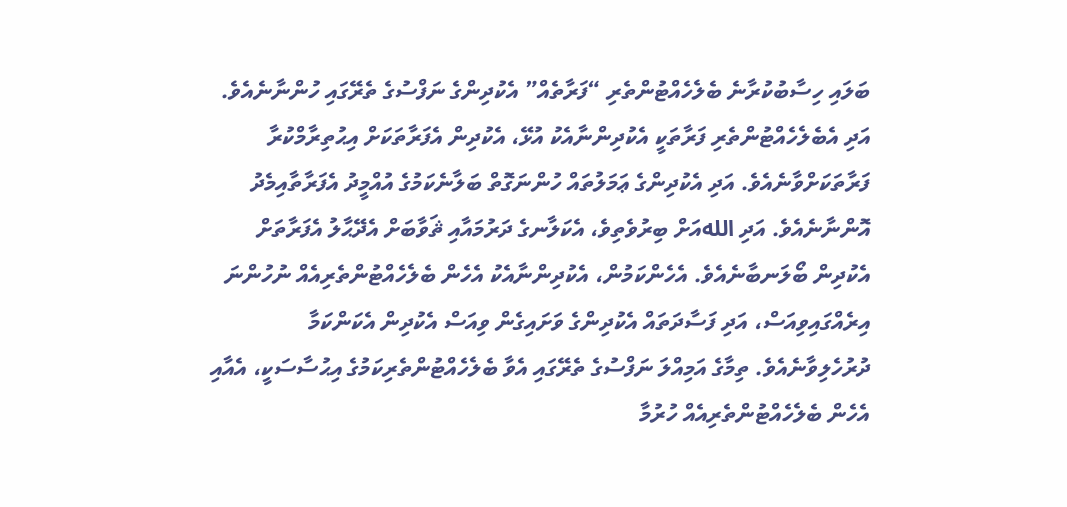ބަލައި ހިސާބުކުރާނެ ބެލެހެއްޓުންތެރި “ފަރާތެއް” އެކުދިންގެ ނަފްސުގެ ތެރޭގައި ހުންނާނެއެވެ. އަދި އެބެލެހެއްޓުންތެރި ފަރާތަކީ އެކުދިންނާއެކު އުޅޭ، އެކުދިން އެފަރާތަކަށް އިޙުތިރާމްކުރާ ފަރާތަކަށްވާނެއެވެ. އަދި އެކުދިންގެ ޢަމަލުތައް ހުންނަގޮތް ބަލާނެކަމުގެ އުއްމީދު އެފަރާތާއިމެދު އޮންނާނެއެވެ. އަދި اللهއަށް ބިރުވެތިވެ، އެކަލާނގެ ދަރުމައާއި ޘަވާބަށް އެދޭޙާލު އެފަރާތަށް އެކުދިން ބޯލަނބާނެއެވެ. އެހެންކަމުން، އެކުދިންނާއެކު އެހެން ބެލެހެއްޓުންތެރިއެއް ނުހުންނަ އިރެއްގައިވިއަސް، އަދި ފަސާދަތައް އެކުދިންގެ ވަށައިގެން ވިއަސް އެކުދިން އެކަންކަމާ ދުރުހެލިވާނެއެވެ. ތިމާގެ އަމިއްލަ ނަފްސުގެ ތެރޭގައި އެވާ ބެލެހެއްޓުންތެރިކަމުގެ އިޙުސާސަކީ، އެއާއި އެހެން ބެލެހެއްޓުންތެރިއެއް ހުރުމާ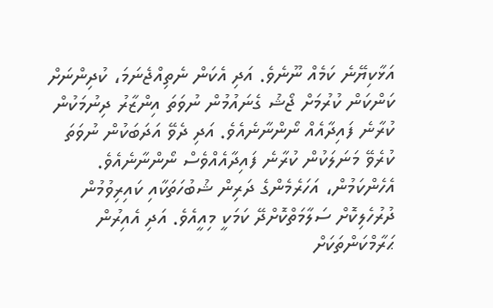އަޅާކިޔޭނެ ކަމެއް ނޫނެވެ. އަދި އެކަން ނެތިއްޖެނަމަ، ކުދިންނަށް ކަންކަން ކުރުމަށް ޖޯޝު ގެނައުމުން ނުވަތަ އިންޒާރު ދިނުމަކުން ކުރާނެ ފައިދާއެއް ނޯންނާނެއެވެ. އަދި ދެވޭ އަދަބަކުން ނުވަތަ ކުރެވޭ މަނަލަކުން ކުރާނެ ފައިދާއެއްވެސް ނޯންނާނެއެވެ. އެހެންކަމުން، އަހަރެމެންގެ ދަރިން ޝުބުހަތަކާއި ކައިރިވުމުން ދުރުހެލިކޮށް ސަލާމަތްކޮށްދޭ ކަމަކީ މިއީއެވެ. އަދި އެއިރުން ޙަރާމްކަންތަކަށް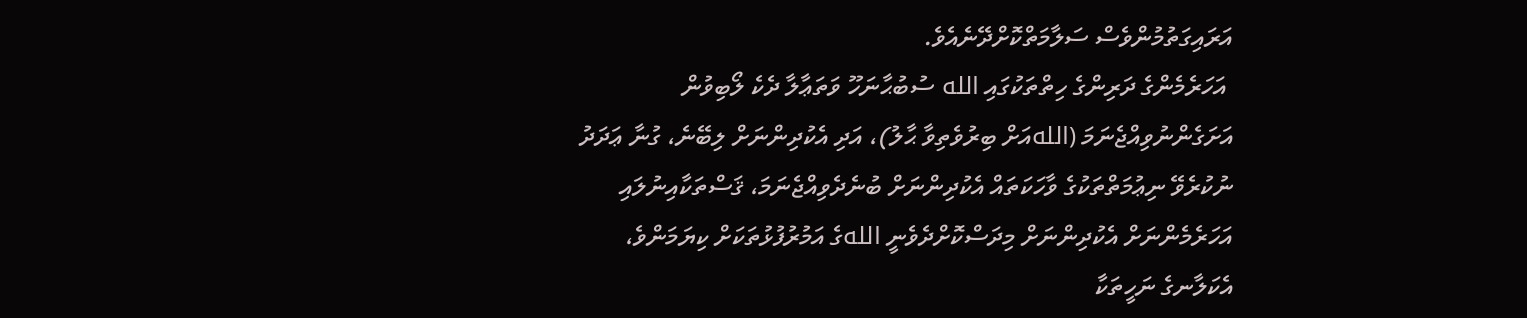އަރައިގަތުމުންވެސް ސަލާމަތްކޮށްދޭނެއެވެ.
 އަހަރެމެންގެ ދަރިންގެ ހިތްތަކުގައި الله ސުބުޙާނަހޫ ވަތަޢާލާ ދެކެ ލޯބިވުން އަށަގެންނުވިއްޖެނަމަ (اللهއަށް ބިރުވެތިވާ ޙާލު)، އަދި އެކުދިންނަށް ލިބޭނެ، ގުނާ ޢަދަދު ނުކުރެވޭ ނިޢުމަތްތަކުގެ ވާހަކަތައް އެކުދިންނަށް ބުނެދެވިއްޖެނަމަ، ޤަސްތަކާއިނުލައި އަހަރެމެންނަށް އެކުދިންނަށް މިދަސްކޮށްދެވެނީ اللهގެ އަމުރުފުޅުތަކަށް ކިޔަމަންވެ، އެކަލާނގެ ނަހީތަކާ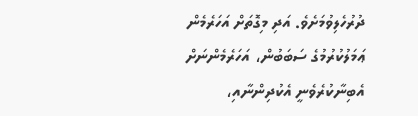ދުރުހެލިވުމަށެވެ. އަދި މިގޮތަށް އަހަރެމެން ޢަމަލުކުރުމުގެ ސަބަބުން، އަހަރެމެންނަށް އެބިނާކުރެވެނީ އެކުދިންނާއި،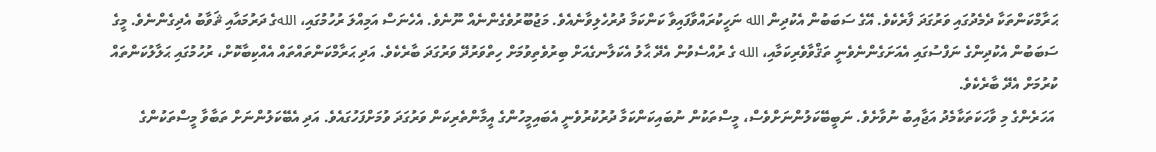ޙަރާމްކަންތަކާ ދެމެދުގައި ވަރުގަދަ ފާރެކެވެ. އޭގެ ސަބަބުން އެކުދިން الله ނަހީކުރައްވާފައިވާ ކަންކަމާ ދުރުހެލިވާނެއެވެ. މަޖުބޫރުވެގެންނެއް ނޫނެވެ. އެހެނަސް އަމިއްލަ ރުހުމުގައި، اللهގެ ދަރުމައާއި ޘަވާބު އެދިގެންނެވެ. މީގެ ސަބަބުން އެކުދިންގެ ނަފްސުގައި އެއަށަގެންނެވެނީ ތަޤްވާވެރިކަމާއި، الله ގެ ރުއްސެވުން އެދޭ ޙާލު އެކަލާނގެއަށް ބިރުވެތިވުމަށް ހިތްވަރުދޭ ވަރުގަދަ ބާރެކެވެ. އަދި ޙަރާމްކަންތައްތައް އެއްކިބާކޮށް، ރުހުމުގައި ޙަލާލުކަންތައް ކުރުމަށް އެދޭ ބާރެކެވެ.
 އަހަރެންގެ މި ވާހަކަތަކާމެދު އަޖާއިބު ނުވާށެވެ. ނަބީބޭކަލުންނަށްވެސް، މީސްތަކުން ނުބައިކަންކަމާ ދުރުކުރުވެނީ އެބައިމީހުންގެ އީމާންތެރިކަން ވަރުގަދަ ވުމަށްފަހުގައެވެ. އަދި އެބޭކަލުންނަށް ތަބާވާ މީސްތަކުންގެ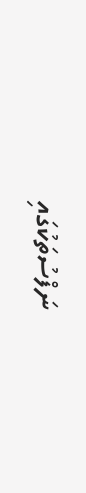ނަފްސުތަކުގައި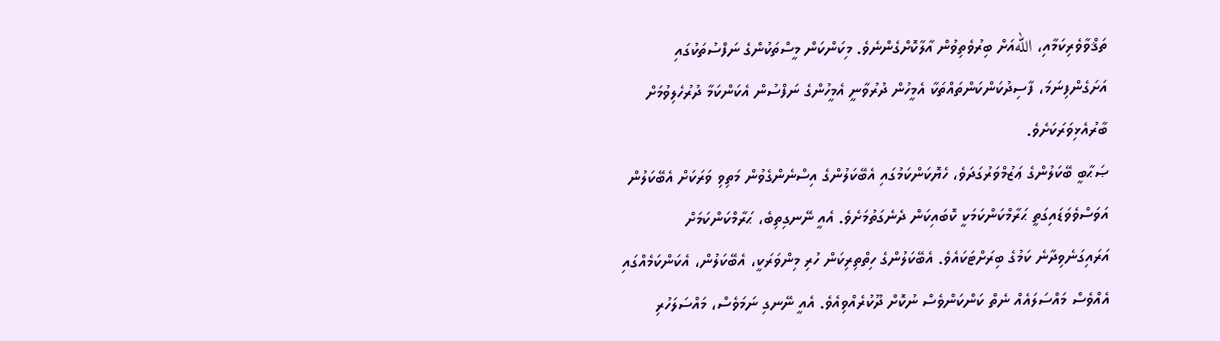ތަޤްވާވެރިކަމާއި، اللهއަށް ބިރުވެތިވުން އާލާކޮށްގެންނެވެ. މިކަންކަން މީސްތަކުންގެ ނަފްސުތަކުގައި އަށަގެންފިނަމަ، ފާސިދުކަންކަންތައްތަކާ އެމީހުން ދުރުވާނީ އެމީހުންގެ ނަފްސުން އެކަންކަމާ ދުރުހެލިވުމަށް ބާރުއެޅިވަރަކަށެވެ.
ޞަޙާބީ ބޭކަލުންގެ ޢަޒުމްވަރުގަދަވެ، ހެޔޮކަންކަމުގައި އެބޭކަލުންގެ އިސްނެންގެވުން މަތިވި ވަރަކަށް އެބޭކަލުން އަވަސްވެވަޑައިގަތީ ޙަރާމްކަންކަމަކީ ކޮބައިކަން ދެނެގަތުމަށެވެ. އެއީ ނޭނގިތިބެ، ޙަރާމްކަންކަމަށް އަރައިގަނެވިދާނެ ކަމުގެ ބިރަށްޓަކައެވެ. އެބޭކަލުންގެ ހިތްތިރިކަން ހުރި މިންވަރަކީ، އެބޭކަލުން، އެކަންކަމެއްގައި އެއްވެސް މައްސަލައެއް ނެތް ކަންކަންވެސް ނުކޮށް ދޫކުރެއްވިއެވެ. އެއީ ނޭނގި ނަމަވެސް، މައްސަލަހުރި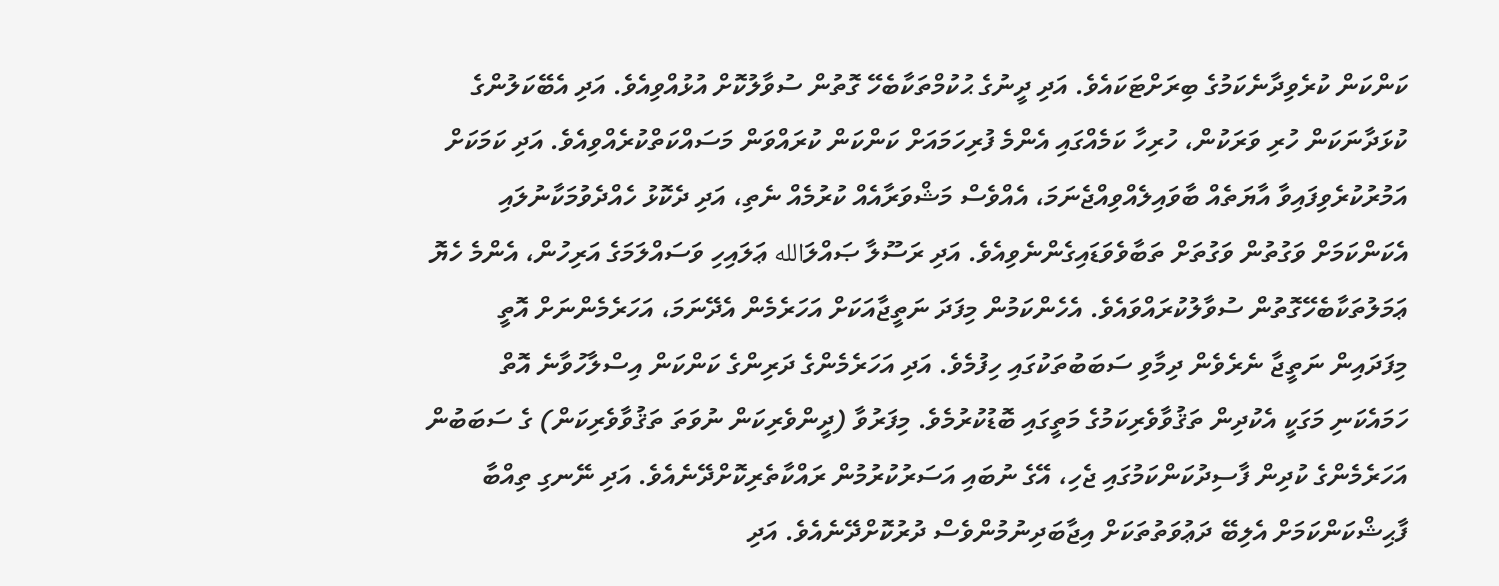ކަންކަން ކުރެވިދާނެކަމުގެ ބިރަށްޓަކައެވެ. އަދި ދީނުގެ ޙުކުމްތަކާބެހޭ ގޮތުން ސުވާލުކޮށް އުޅުއްވިއެވެ. އަދި އެބޭކަލުންގެ ކުޅަދާނަކަން ހުރި ވަރަކުން، ހުރިހާ ކަމެއްގައި އެންމެ ފުރިހަމައަށް ކަންކަން ކުރައްވަން މަސައްކަތްކުރެއްވިއެވެ. އަދި ކަމަކަށް އަމުރުކުރެވިފައިވާ އާޔަތެއް ބާވައިލެއްވިއްޖެނަމަ، އެއްވެސް މަޝްވަރާއެއް ކުރުމެއް ނެތި، އަދި ދެކޮޅު ހެއްދެވުމަކާނުލައި އެކަންކަމަށް ވަގުތުން ވަގުތަށް ތަބާވެވަޑައިގެންނެވިއެވެ. އަދި ރަސޫލާ ޞައްލަالله ޢަލައިހި ވަސައްލަމަގެ އަރިހުން، އެންމެ ހެޔޮ ޢަމަލުތަކާބެހޭގޮތުން ސުވާލުކުރައްވައެވެ. އެހެންކަމުން މިފަދަ ނަތީޖާއަކަށް އަހަރެމެން އެދޭނަމަ، އަހަރެމެންނަށް އޮތީ މިފަދައިން ނަތީޖާ ނެރެވެން ދިމާވި ސަބަބުތަކުގައި ހިފުމެވެ. އަދި އަހަރެމެންގެ ދަރިންގެ ކަންކަން އިސްލާހުވާނެ އޮތް ހަމައެކަނި މަގަކީ އެކުދިން ތަޤުވާވެރިކަމުގެ މަތީގައި ބޮޑުކުރުމެވެ. މިފަރުވާ (ދީންވެރިކަން ނުވަތަ ތަޤުވާވެރިކަން) ގެ ސަބަބުން އަހަރެމެންގެ ކުދިން ފާސިދުކަންކަމުގައި ޖެހި، އޭގެ ނުބައި އަސަރުކުރުމުން ރައްކާތެރިކޮށްދޭނެއެވެ. އަދި ނޭނގި ތިއްބާ ފާޙިޝްކަންކަމަށް އެލިބޭ ދަޢުވަތުތަކަށް އިޖާބަދިނުމުންވެސް ދުރުކޮށްދޭނެއެވެ. އަދި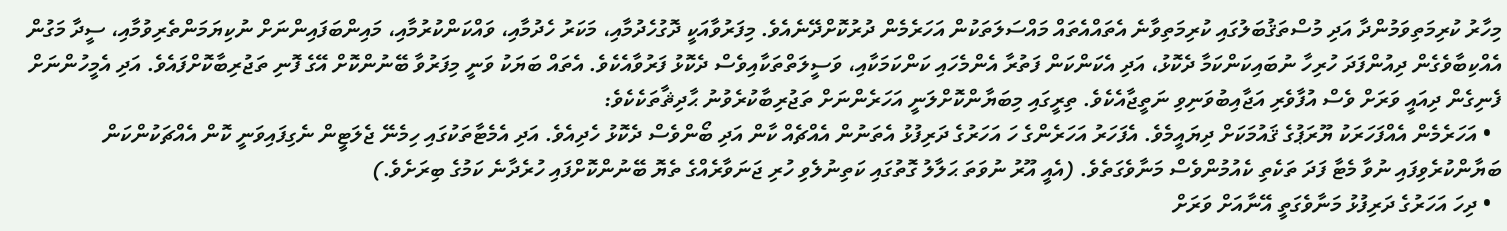މިހާރު ކުރިމަތިވަމުންދާ އަދި މުސްތަޤުބަލުގައި ކުރިމަތިވާނެ އެތައްއެތައް މައްސަލަތަކުން އަހަރެމެން ދުރުކޮށްދޭނެއެވެ. މިފަރުވާއަކީ ދޮގުހެދުމާއި، މަކަރު ހެދުމާއި، ވައްކަންކުރުމާއި، މައިންބަފައިންނަށް ނުކިޔަމަންތެރިވުމާއި، ސީދާ މަގުން އެއްކިބާވެގެން ދިއުންފަދަ ހުރިހާ ނުބައިކަންކަމާ ދެކޮޅު، އަދި އެކަންކަން ފަތުރާ އެންމެހައި ކަންކަމަކާއި، ވަސީލަތްތަކާއިވެސް ދެކޮޅު ފަރުވާއެކެވެ. އެތައް ބަޔަކު ވަނީ މިފަރުވާ ބޭނުންކޮށް އޭގެ ފޮނި ތަޖުރިބާކޮށްފައެވެ. އަދި އެމީހުންނަށް ފެނިގެން ދިއައީ ވަރަށް ވެސް އުފާވެރި އަޖާއިބުވަނިވި ނަތީޖާއެކެވެ. ތިރީގައި މިބަޔާންކޮށްލަނީ އަހަރެންނަށް ތަޖުރިބާކުރެވުނު ޙާދިޘާތަކެކެވެ:
  • އަހަރެމެން އެއްފަހަރަކު ޔޫރަޕުގެ ޤައުމަކަށް ދިޔައީމެވެ. އެފަހަރު އަހަރެންގެ ހަ އަހަރުގެ ދަރިފުޅު އެތަނުން އެއްޗެއް ކާން އަދި ބޯންވެސް ދެކޮޅު ހެދިއެވެ. އަދި އެމެޓާތަކުގައި ހިމެނޭ ޖެލަޓީން ނެގިފައިވަނީ ކޮން އެއްޗަކުންކަން ބަޔާންކުރެވިފައި ނުވާ މެޓާ ފަދަ ތަކެތި ކެއުމުންވެސް މަނާވެގަތެވެ. (އެއީ އޫރު ނުވަތަ ޙަލާލު ގޮތުގައި ކަތިނުލެވި ހުރި ޖަނަވާރެއްގެ ތެޔޮ ބޭނުންކޮށްފައި ހުރެދާނެ ކަމުގެ ބިރަށެވެ.)
  • ދިހަ އަހަރުގެ ދަރިފުޅު މަނާވެގަތީ އޭނާއަށް ވަރަށް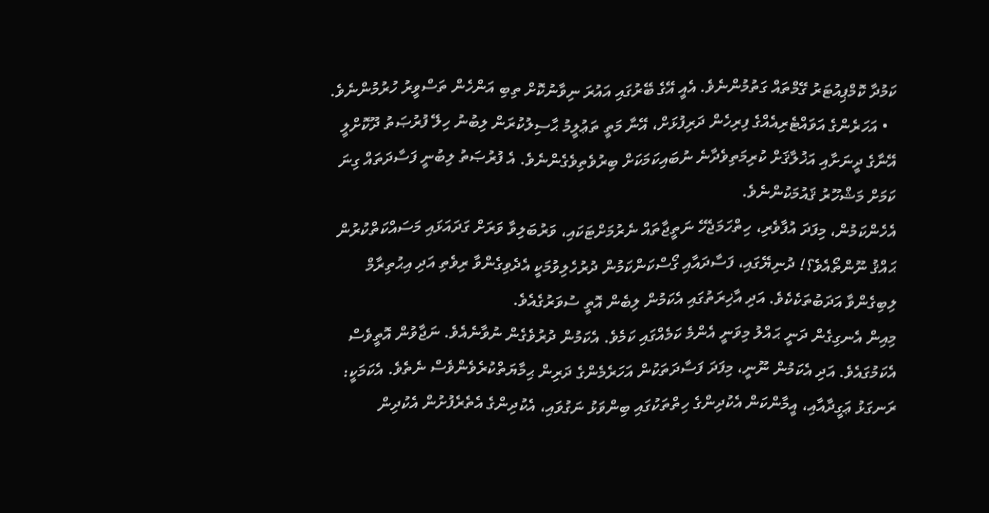ކަމުދާ ކޮމްޕިއުޓަރު ގޭމްތައް ގަތުމުންނެވެ. އެއީ އޭގެ ބޭރުގައި އައުރަ ނިވާނުކޮށް ތިބި އަންހެން ތަސްވީރު ހުރުމުންނެވެ.
  • އަހަރެންގެ އަވައްޓެރިއެއްގެ ފިރިހެން ދަރިފުޅަށް، އޭނާ މަތީ ތަޢުލީމު ޙާސިލުކުރަން ލިބުނު ހިލޭ ފުރުޞަތު ދޫކޮށްލީ އޭނާގެ ދީނަށާއި އަޚުލާޤަށް ކުރިމަތިވެދާނެ ނުބައިކަމަކަށް ބިރުވެތިވެގެންނެވެ. އެ ފުރުޞަތު ލިބުނީ ފަސާދަތައް ގިނަ ކަމަށް މަޝްހޫރު ޤައުމަކުންނެވެ.
އެހެންކަމުން، މިފަދަ އުފާވެރި، ހިތްހަމަޖެހޭ ނަތީޖާތައް ނެރުމަށްޓަކައި، ވަރުބަލިވާ ވަރަށް ގަދައަޅައި މަސައްކަތްކުރުން ޙައްޤު ނޫންތޯއެވެ؟! ދުނިޔޭގައި، ފަސާދައާއި ގޯސްކަންކަމުން ދުރުހެލިވުމަކީ އެދެވިގެންވާ ރިވެތި އަދި އިޙުތިރާމް ލިބިގެންވާ އަދަބުތަކެކެވެ. އަދި އާޚިރަތުގައި އެކަމުން ލިބެން އޮތީ ސުވަރުގެއެވެ.
މިއިން އެނގިގެން ދަނީ ޙައްލު މިވަނީ އެންމެ ކަމެއްގައި ކަމެވެ. އެކަމުން ދުރުވެގެން ނުވާނެއެވެ. ނަޖާވުން އޮތީވެސް އެކަމުގައެވެ. އަދި އެކަމުން ނޫނީ، މިފަދަ ފަސާދަތަކުން އަހަރެމެންގެ ދަރިން ޙިމާޔަތްކުރެވެންވެސް ނެތެވެ. އެކަމަކީ: ރަނގަޅު ޢަގީދާއާއި، އީމާންކަން އެކުދިންގެ ހިތްތަކުގައި ބިންވަޅު ނަގުވައި، އެކުދިންގެ އެތެރެފުށުން އެކުދިން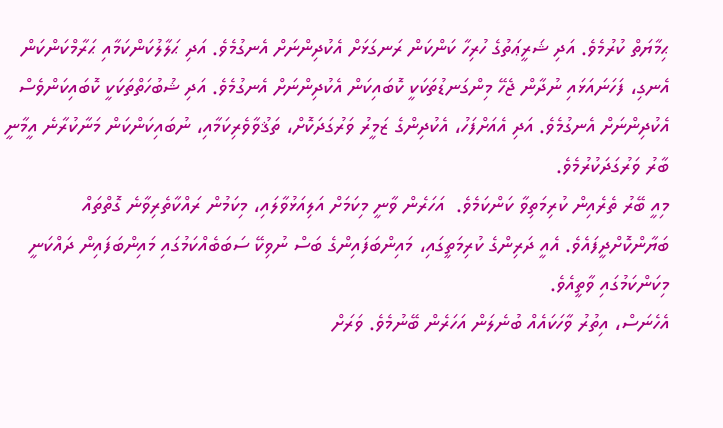ޙިމާޔަތް ކުރުމެވެ. އަދި ޝަރީޢަތުގެ ހުރިހާ ކަންކަން ރަނގަޅަށް އެކުދިންނަށް އެނގުމެވެ. އަދި ޙަލާލުކަންކަމާއި ޙަރާމްކަންކަން އެނގި، ފަހަނައަޅައި ނުދާން ޖެހޭ މިންގަނޑުތަކަކީ ކޮބައިކަން އެކުދިންނަށް އެނގުމެވެ. އަދި ޝުބުހަތްތަކަކީ ކޮބައިކަންވެސް އެކުދިންނަށް އެނގުމެވެ. އަދި އެއަށްފަހު، އެކުދިންގެ ޒަމީރު ވަރުގަދަކޮށް، ތަޤުވާވެރިކަމާއި، ނުބައިކަންކަން މަނާކުރާނެ އީމާނީ ބާރު ވަރުގަދަކުރުމެވެ.
މިއީ ބޭރު ތެރެއިން ކުރިމަތިވާ ކަންކަމެވެ.  އަހަރެން ވާނީ މިކަމަށް އަލިއަޅުވާލައި، މިކަމުން ރައްކާތެރިވާނެ ގޮތްތައް ބަޔާންކޮށްދީފައެވެ. އެއީ ދަރިންގެ ކުރިމަތީގައި، މައިންބަފައިންގެ ބަސް ނުވިކޭ ސަބަބެއްކަމުގައި މައިންބަފައިން ދައްކަނީ މިކަންކަމުގައި ވާތީއެވެ.
އެހެނަސް، އިތުރު ވާހަކައެއް ބުނެލަން އަހަރެން ބޭނުމެވެ. ވަރަށް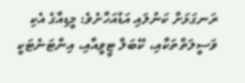ރަނގަޅަށް ކަނުލައި އަޑުއަހާށެވެ: މީޑިއާގެ އެކި ވަސީލަތްތަކާއި، ކޭބަލް ޓީވީއާއި، އިންޓަނެޓަކީ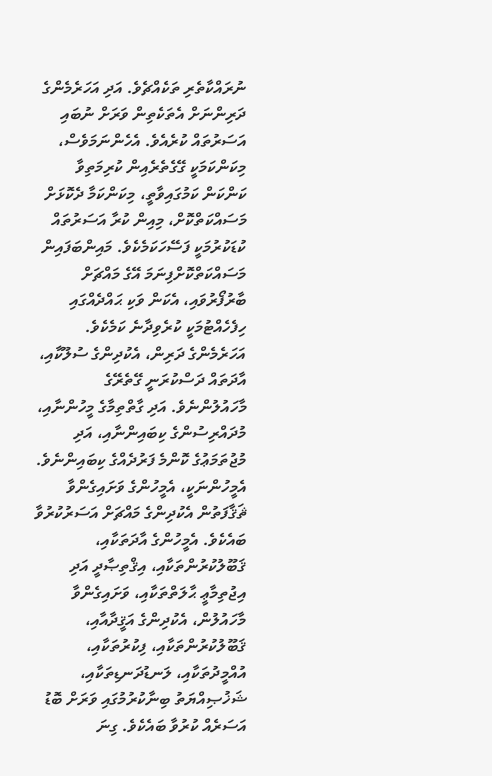ނުރައްކާތެރި ތަކެއްޗެވެ. އަދި އަހަރެމެންގެ ދަރިންނަށް އެތަކެތިން ވަރަށް ނުބައި އަސަރުތައް ކުރެއެވެ. އެހެންނަމަވެސް، މިކަންކަމަކީ ގޭގެތެރެއިން ކުރިމަތިވާ ކަންކަން ކަމުގައިވާތީ، މިކަންކަމާ ދެކޮޅަށް މަސައްކަތްކޮށް، މިއިން ކުރާ އަސަރުތައް ކުޑަކުރުމަކީ ފަސޭހަކަމެކެވެ. މައިންބަފައިން މަސައްކަތްކޮށްފިނަމަ އޭގެ މައްޗަށް ބާރުފޯރުވައި، އެކަން ވަކި ޙައްދެއްގައި ހިފެހެއްޓުމަކީ ކުރެވިދާނެ ކަމެކެވެ.
އަހަރެމެންގެ ދަރިން، އެކުދިންގެ ސުލޫކާއި، އާދަތައް ދަސްކުރަނީ ގޭތެރޭގެ މާހައުލުންނެވެ. އަދި ގާތްތިމާގެ މީހުންނާއި، މުދައްރިސުންގެ ކިބައިންނާއި، އަދި މުޖުތަމަޢުގެ ކޮންމެ ފަރުދެއްގެ ކިބައިންނެވެ. އެމީހުންނަކީ، އެމީހުންގެ ވަށައިގެންވާ ޘަޤާފަތުން އެކުދިންގެ މައްޗަށް އަސަރުކުރުވާ ބައެކެވެ. އެމީހުންގެ އާދަތަކާއި، ޤަބޫލުކުރުންތަކާއި، އިޤްތިޞާދީ އަދި އިޖުތިމާޢީ ޙާލަތްތަކާއި، ވަށައިގެންވާ މާހައުލުން، އެކުދިންގެ އަޤީދާއާއި، ޤަބޫލުކުރުންތަކާއި، ފިކުރުތަކާއި، އުއްމީދުތަކާއި، ލަނޑުދަނޑިތަކާއި، ޝަޚުޞިއްޔަތު ބިނާކުރުމުގައި ވަރަށް ބޮޑު އަސަރެއް ކުރުވާ ބައެކެވެ. ގިނަ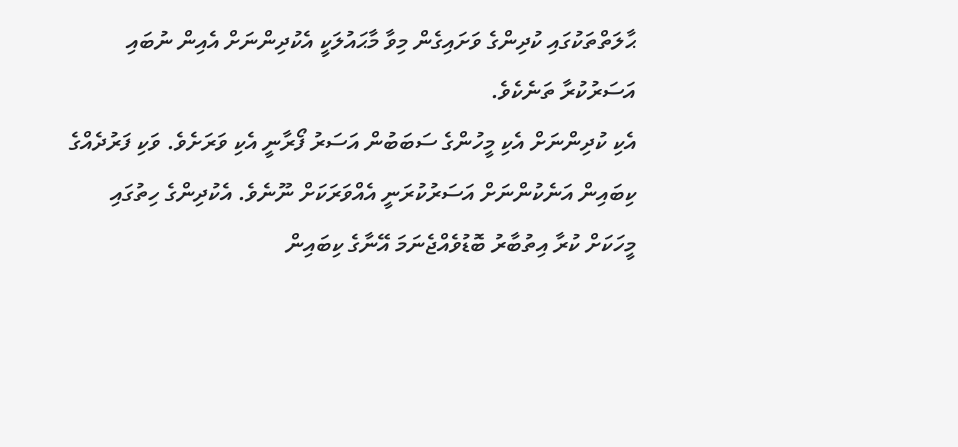ޙާލަތްތަކުގައި ކުދިންގެ ވަށައިގެން މިވާ މާޙައުލަކީ އެކުދިންނަށް އެއިން ނުބައި އަސަރުކުރާ ތަނެކެވެ.
އެކި ކުދިންނަށް އެކި މީހުންގެ ސަބަބުން އަސަރު ފޯރާނީ އެކި ވަރަށެވެ. ވަކި ފަރުދެއްގެ ކިބައިން އަނެކުންނަށް އަސަރުކުރަނީ އެއްވަރަކަށް ނޫނެވެ. އެކުދިންގެ ހިތުގައި މީހަކަށް ކުރާ އިތުބާރު ބޮޑުވެއްޖެނަމަ އޭނާގެ ކިބައިން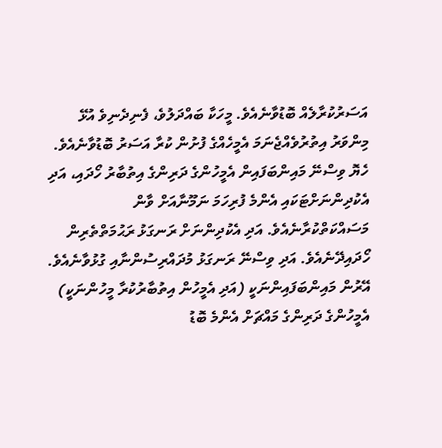އަސަރުކުރާލެއް ބޮޑުވާނެއެވެ. މީހަކާ ބައްދަލުވެ، ފެނިދެނިވެ އުޅޭ މިންވަރު އިތުރުވެއްޖެނަމަ އެމީހެއްގެ ފުށުން ކުރާ އަސަރު ބޮޑުވާނެއެވެ. ހެޔޮ ވިސްނޭ މައިންބަފައިން އެމީހުންގެ ދަރިންގެ އިތުބާރު ހޯދައި، އަދި އެކުދިންނަށްޓަކައި އެންމެ ފުރިހަމަ ނަމޫނާއަށް ވާން މަސައްކަތްކުރާނެއެވެ. އަދި އެކުދިންނަށް ރަނގަޅު ރަޙުމަތްތެރިން ހޯދައިދޭނެއެވެ. އަދި ވިސްނޭ ރަނގަޅު މުދައްރިސުންނާއި ގުޅުވާނެއެވެ. އޭރުން މައިންބަފައިންނަކީ (އަދި އެމީހުން އިތުބާރުކުރާ މީހުންނަކީ) އެމީހުންގެ ދަރިންގެ މައްޗަށް އެންމެ ބޮޑު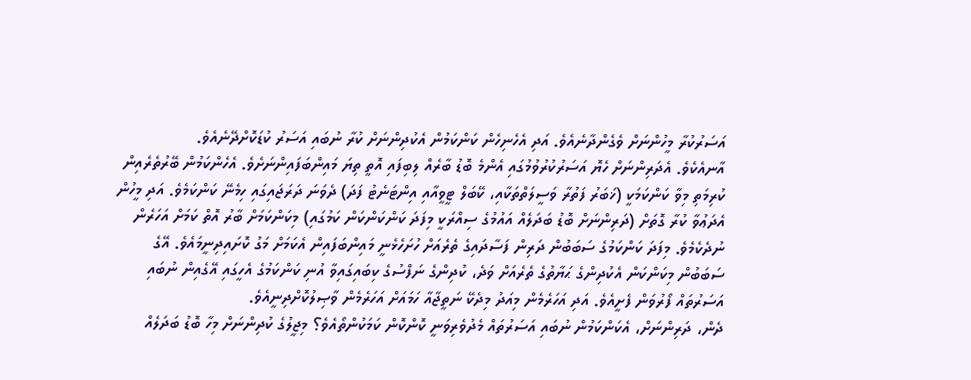އަސަރުކުރާ މީހުންނަށް ވެގެންދާނެއެވެ. އަދި އެހެނިހެން ކަންކަމުން އެކުދިންނަށް ކުރާ ނުބައި އަސަރު ކުޑަކޮށްދޭނެއެވެ.
އާނއެކެވެ. އެދަރިންނަށް ހެޔޮ އަސަރުކުރުވުމުގައި އެންމެ ބޮޑު ބާރެއް ލިބިފައި އޮތީ ތިޔަ މައިންބަފައިންނަށެވެ. އެހެންކަމުން ބޭރުތެރެއިން ކުރިމަތި މިވާ ކަންކަމަކީ (ޚަބަރު ފަތުރާ ވަސީލަތްތަކާއި، ކޭބަލް ޓީވީއާއި އިންޓަނެޓު ފަދަ) ދެވަނަ ދަރަޖައިގައި ހިމެނޭ ކަންކަމެވެ. އަދި މީހުން އެދަޢުވާ ކުރާ ގޮތަށް (ދަރިންނަށް ބޮޑު ބަދަލެއް އައުމުގެ ސިއްރަކީ މިފަދަ ކަންކަންކަން ކަމުގައި) މިކަންކަމަށް ބާރު އޮތް ކަމަށް އަހަރެން ނުދެކެމެވެ. މިފަދަ ކަންކަމުގެ ސަބަބުން ދަރިން ފަސާދައިގެ ތެރެއަށް ހުށަހެޅެނީ މައިންބަފައިން އެކަމަށް މަގު ކޮށައިދިނީމައެވެ. އޭގެ ސަބަބުން މިކަންކަން އެކުދިންގެ ޙަޔާތުގެ ތެރެއަށް ވަދެ، ކުދިންގެ ނަފްސުގެ ކިބައިގައިވާ އުނި ކަންކަމުގެ އެހީގައި އޭގެއިން ނުބައި އަސަރުތައް ފޯރުވަން ފެށީއެވެ. އަދި އަހަރެމެން މިއަދު މިދެކޭ ނަތީޖާއާ ހަމައަށް އަހަރެމެން ވާޞިލުކޮށްދިނީއެވެ.
ދެން، ދަރިންނަށް، އެކަންކަމުން ނުބައި އަސަރުތައް މެދުވެރިވަނީ ކޮންކޮން ކަމަކުންތޯއެވެ؟ މިޖީލުގެ ކުދިންނަށް މިހާ ބޮޑު ބަދަލެއް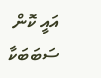އައީ ކޮން ސަބަބަކާ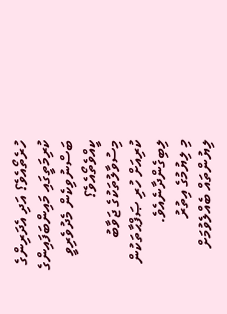ހުރެތޯއެވެ؟ އަދި އެދަރިންގެ ކުރިމަތީގައި މައިންބަފައިންގެ ބަސްނުވިކެން މެދުވެރިވީ ކީއްވެތޯއެވެ؟
މިސުވާލުތަކުގެ ޖަވާބު ކުރިއަށް ހުރި ޞަފްޙާތަކުން ލިބިގެންދާނެއެވެ.
މި ލިޔުމުގެ އިތުރު ލިޔުންތައް ބެއްލެވުމަށް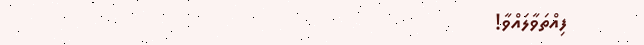ފިއްތަވާލައްވާ!